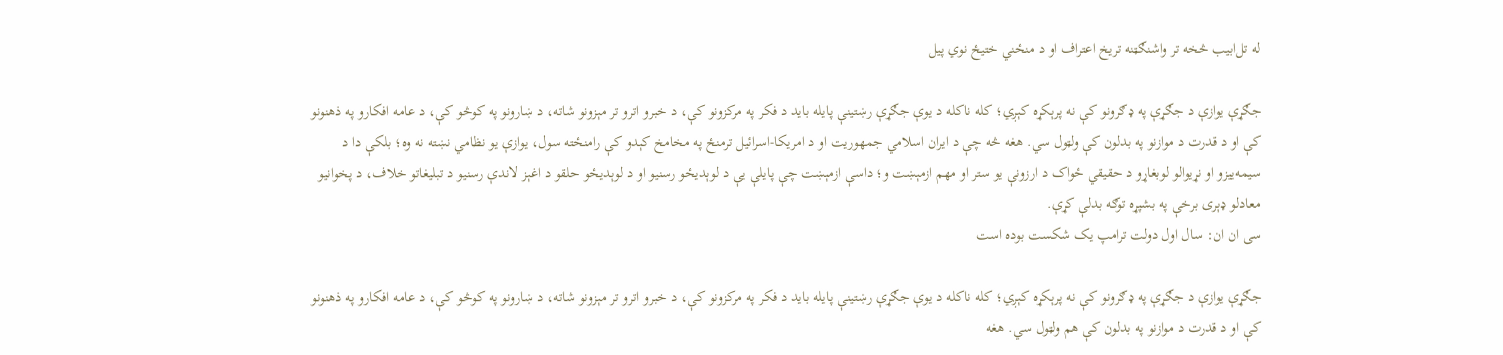له تل‌ابیب څخه تر واشنګټنه تریخ اعتراف او د منځني ختیځ نوي پیل

جګړې یوازې د جګړې په ډګرونو کې نه پرېکړه کېږي؛ کله ناکله د یوې جګړې رښتینې پایله باید د فکر په مرکزونو کې، د خبرو اترو تر مېزونو شاته، د ښارونو په کوڅو کې، د عامه افکارو په ذهنونو کې او د قدرت د موازنو په بدلون کې ولټول سي. هغه څه چې د ایران اسلامي جمهوریت او د امریکا-اسرائیل ترمنځ په مخامخ کېدو کې رامنځته سول، یوازې یو نظامي نښته نه وه؛ بلکې دا د سیمه‌ییزو او نړیوالو لوبغاړو د حقیقي ځواک د ارزونې یو ستر او مهم ازمېښت و؛ داسې ازمېښت چې پایلې یې د لوېدیځو رسنیو او د لوېدیځو حلقو د اغېز لاندې رسنیو د تبلیغاتو خلاف، د پخوانیو معادلو ډېری برخې په بشپړه توګه بدلې کړې.
سی ان ان: سال اول دولت ترامپ یک شکست بوده است

جګړې یوازې د جګړې په ډګرونو کې نه پرېکړه کېږي؛ کله ناکله د یوې جګړې رښتینې پایله باید د فکر په مرکزونو کې، د خبرو اترو تر مېزونو شاته، د ښارونو په کوڅو کې، د عامه افکارو په ذهنونو کې او د قدرت د موازنو په بدلون کې هم ولټول سي. هغه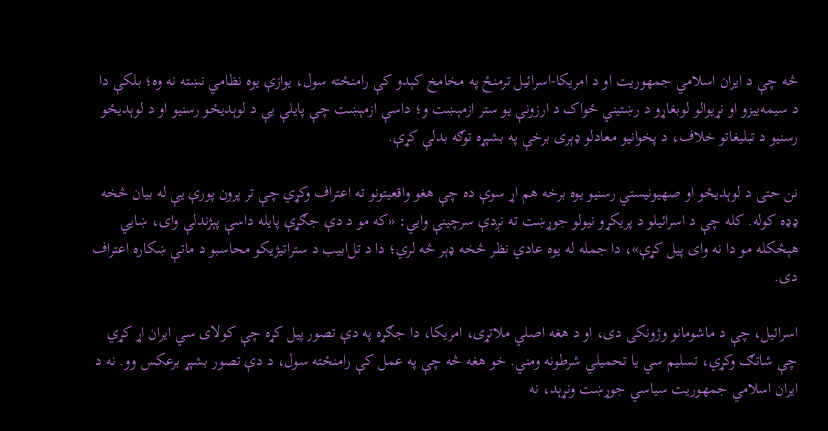څه چې د ایران اسلامي جمهوریت او د امریکا-اسرائیل ترمنځ په مخامخ کېدو کې رامنځته سول، یوازې یوه نظامي نښته نه وه؛ بلکې دا د سیمه‌ییزو او نړیوالو لوبغاړو د رښتیني ځواک د ارزونې یو ستر ازمېښت و؛ داسې ازمېښت چې پایلې یې د لوېدیځو رسنیو او د لوېدیځو رسنیو د تبلیغاتو خلاف، د پخوانیو معادلو ډېری برخې په بشپړه توګه بدلې کړې.

نن حتی د لوېدیځو او صهیونیستي رسنیو یوه برخه هم اړ سوې ده چې هغو واقعیتونو ته اعتراف وکړي چې تر پرون پورې یې له بیان څخه ډډه کوله. کله چې د اسرائیلو د پریکړو نیولو جوړښت ته نږدې سرچینې وایي: «که مو د دې جګړې پایله داسې پېژندلې وای، ښایي هېڅکله مو دا نه وای پیل کړې»، دا جمله له یوه عادي نظر څخه ډېر څه لري؛ دا د تل‌ابیب د ستراتیژیکو محاسبو د ماتې ښکاره اعتراف دی.

اسرائیل، چې د ماشومانو وژونکی دی، او د هغه اصلي ملاتړی، امریکا، دا جګړه په دې تصور پیل کړه چې کولای سي ایران اړ کړي چې شاتګ وکړي، تسلیم سي یا تحمیلي شرطونه ومني. خو هغه څه چې په عمل کې رامنځته سول، د دې تصور بشپړ برعکس وو. نه د ایران اسلامي جمهوریت سیاسي جوړښت ونړېد، نه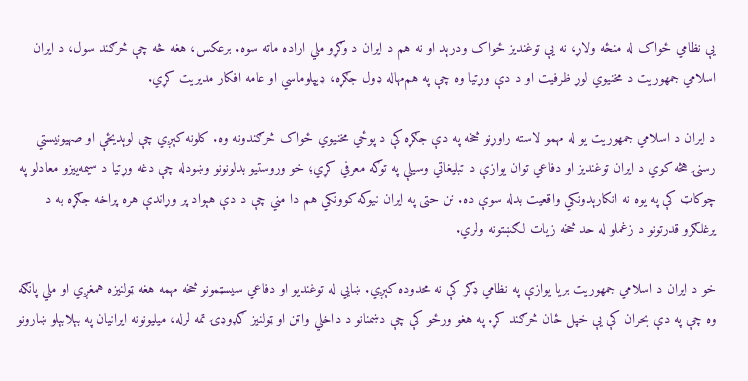یې نظامي ځواک له منځه ولاړ، نه یې توغندیز ځواک ودرېد او نه هم د ایران د وګړو ملي اراده ماته سوه. برعکس، هغه څه چې څرګند سول، د ایران اسلامي جمهوریت د مخنیوي لوړ ظرفیت او د دې وړتیا وه چې په هم‌مهاله ډول جګړه، ډیپلوماسي او عامه افکار مدیریت کړي.

د ایران د اسلامي جمهوریت یو له مهمو لاسته راوړنو څخه په دې جګړه کې د پوځي مخنیوي ځواک څرګندونه وه. کلونه کېږي چې لوېدیځې او صهیونیستي رسنۍ هڅه کوي د ایران توغندیز او دفاعي توان یوازې د تبلیغاتي وسیلې په توګه معرفي کړي؛ خو وروستیو بدلونونو وښودله چې دغه وړتیا د سیمه‌ییزو معادلو په چوکاټ کې په یوه نه انکارېدونکي واقعیت بدله سوې ده. نن حتی په ایران نیوکه کوونکي هم دا مني چې د دې هېواد پر وړاندې هره پراخه جګړه به د یرغلګرو قدرتونو د زغملو له حد څخه زیات لګښتونه ولري.

خو د ایران د اسلامي جمهوریت بریا یوازې په نظامي ډګر کې نه محدوده کېږي. ښايي له توغندیو او دفاعي سیسټمونو څخه مهمه هغه ټولنیزه همغږي او ملي پانګه وه چې په دې بحران کې یې خپل ځان څرګند کړ. په هغو ورځو کې چې دښمنانو د داخلي واټن او ټولنیز ګډوډۍ تمه لرله، میلیونونه ایرانیان په بېلابېلو ښارونو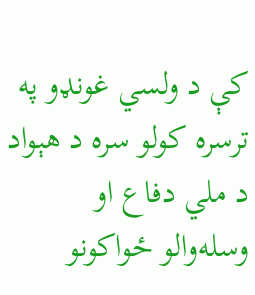کې د ولسي غونډو په ترسره کولو سره د هېواد د ملي دفاع او وسله‌والو ځواکونو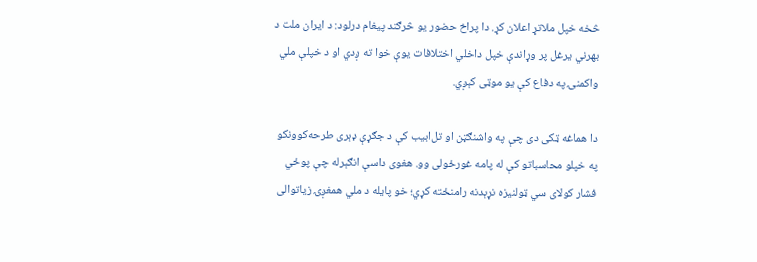څخه خپل ملاتړ اعلان کړ. دا پراخ حضور یو څرګند پیغام درلود: د ایران ملت د بهرني یرغل پر وړاندې خپل داخلي اختلافات یوې خوا ته ږدي او د خپلې ملي واکمنۍ په دفاع کې یو موټی کېږي.

دا هماغه ټکی دی چې په واشنګټن او تل‌ابیب کې د جګړې ډېری طرحه‌کوونکو په خپلو محاسباتو کې له پامه غورځولی وو. هغوی داسې انګېرله چې پوځي فشار کولای سي ټولنیزه نړېدنه رامنځته کړي؛ خو پایله د ملي همغږۍ زیاتوالی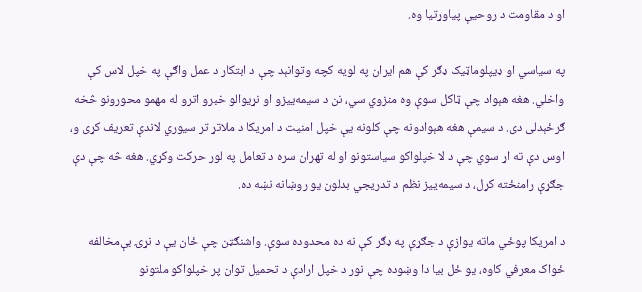او د مقاومت د روحیې پیاوړتیا وه.

په سیاسي او ډیپلوماټیک ډګر کې هم ایران په لویه کچه وتوانېد چې د ابتکار د عمل واګې په خپل لاس کې واخلي. هغه هېواد چې ټاکل سوې وه منزوي سي، نن د سیمه‌ییزو او نړیوالو خبرو اترو له مهمو محورونو څخه ګرځېدلی دی. د سیمې هغه هېوادونه چې کلونه یې خپل امنیت د امریکا د ملاتړ تر سیوري لاندې تعریف کړی و، اوس دې ته اړ سوي چې د لا خپلواکو سیاستونو او له تهران سره د تعامل په لور حرکت وکړي. هغه څه چې دې جګړې رامنځته کړل، د سیمه‌ییز نظم د تدریجي بدلون یو روښانه نښه ده.

د امريکا پوځي ماته یوازې د جګړې په ډګر کې نه ده محدوده سوې. واشنګټن چې ځان یې د نړۍ بې‌مخالفه ځواک معرفي کاوه، یو ځل بیا دا وښوده چې نور د خپل ارادې د تحمیل توان پر خپلواکو ملتونو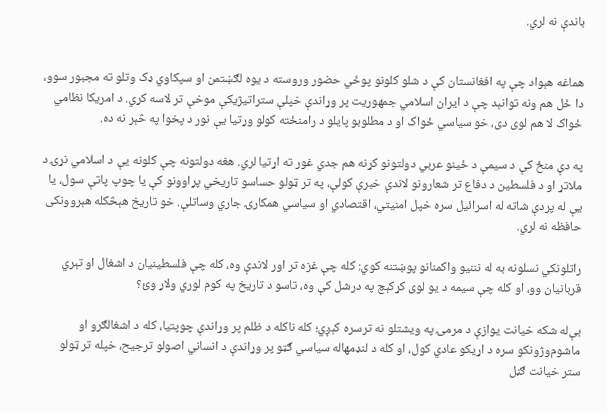باندې نه لري.


هماغه هېواد چې په افغانستان کې د شلو کلونو پوځي حضور وروسته د یوه لګښتمن او سپکاوي ډک وتلو ته مجبور سوو، دا ځل هم ونه توانېد چې د ایران اسلامي جمهوریت پر وړاندې خپلې ستراتیژیکې موخې تر لاسه کړي. د امریکا نظامي ځواک لا هم لوی دی، خو سیاسي ځواک او د مطلوبو پایلو د رامنځته کولو وړتیا یې نور د پخوا په څېر نه ده.

په دې منځ کې د سیمې د ځینو عربي دولتونو کړنه هم جدي غور ته اړتیا لري. هغه دولتونه چې کلونه یې د اسلامي نړۍ د ملاتړ او د فلسطین د دفاع تر شعارونو لاندې خبرې کولې، په تر ټولو حساسو تاریخي پړاوونو کې یا چوپ پاتې سول، یا یې له پردې شاته له اسرائیل سره خپل امنیتي، اقتصادي او سیاسي همکارۍ جاري وساتلې. خو تاریخ هېڅکله هېروونکی حافظه نه لري.

راتلونکي نسلونه به له نننیو واکمنانو پوښتنه کوي: کله چې غزه تر اور لاندې وه، کله چې فلسطینیان د اشغال او تېري قربانیان وو، او کله چې سیمه د یو لوی کړکېچ په درشل کې وه، تاسو د تاریخ په کوم لوري ولاړ وئ؟

بې‌له شکه خیانت یوازې د مرمۍ په ویشتلو نه ترسره کېږي؛ کله ناکله د ظلم پر وړاندې چوپتیا، کله د اشغالګرو او ماشوم‌وژونکو سره د اړیکو عادي کول، او کله د لنډمهاله سیاسي ګټو پر وړاندې د انساني اصولو ترجیح، خپله تر ټولو ستر خیانت ګڼل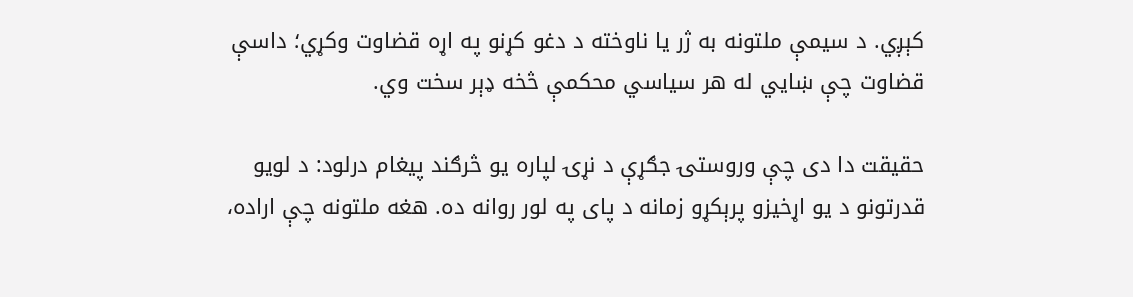کېږي. د سیمې ملتونه به ژر یا ناوخته د دغو کړنو په اړه قضاوت وکړي؛ داسې قضاوت چې ښايي له هر سیاسي محکمې څخه ډېر سخت وي.

حقیقت دا دی چې وروستۍ جګړې د نړۍ لپاره یو څرګند پیغام درلود: د لویو قدرتونو د یو اړخیزو پرېکړو زمانه د پای په لور روانه ده. هغه ملتونه چې اراده،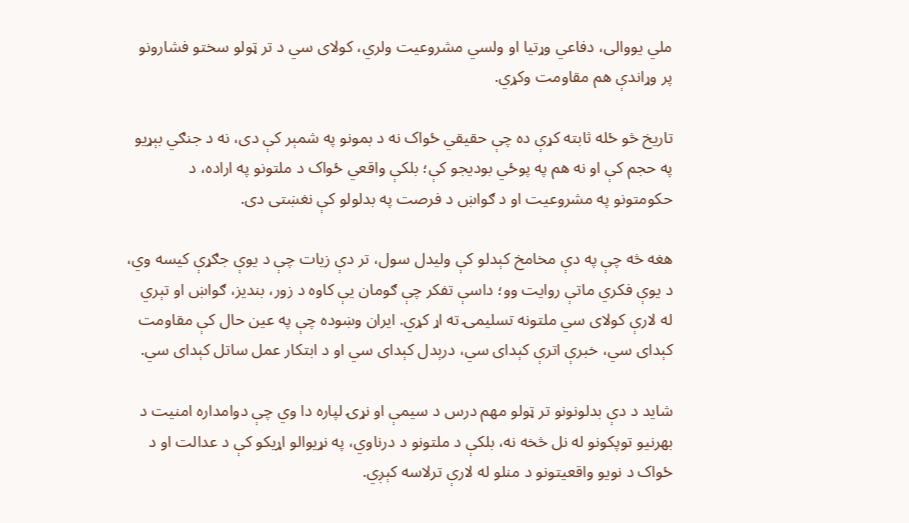ملي یووالی، دفاعي وړتیا او ولسي مشروعیت ولري، کولای سي د تر ټولو سختو فشارونو پر وړاندې هم مقاومت وکړي.

تاریخ څو ځله ثابته کړې ده چې حقیقي ځواک نه د بمونو په شمېر کې دی، نه د جنګي بېړیو په حجم کې او نه هم په پوځي بودیجو کې؛ بلکې واقعي ځواک د ملتونو په اراده، د حکومتونو په مشروعیت او د ګواښ د فرصت په بدلولو کې نغښتی دی.

هغه څه چې په دې مخامخ کېدلو کې ولیدل سول، تر دې زیات چې د یوې جګړې کیسه وي، د یوې فکري ماتې روایت وو؛ داسې تفکر چې ګومان یې کاوه د زور، بندیز، ګواښ او تېري له لارې کولای سي ملتونه تسلیمۍ ته اړ کړي. ایران وښوده چې په عین حال کې مقاومت کېدای سي، خبرې اترې کېدای سي، درېدل کېدای سي او د ابتکار عمل ساتل کېدای سي.

شاید د دې بدلونونو تر ټولو مهم درس د سیمې او نړۍ لپاره دا وي چې دوامداره امنیت د بهرنیو توپکونو له نل څخه نه، بلکې د ملتونو د درناوي، په نړیوالو اړیکو کې د عدالت او د ځواک د نويو واقعیتونو د منلو له لارې ترلاسه کېږي.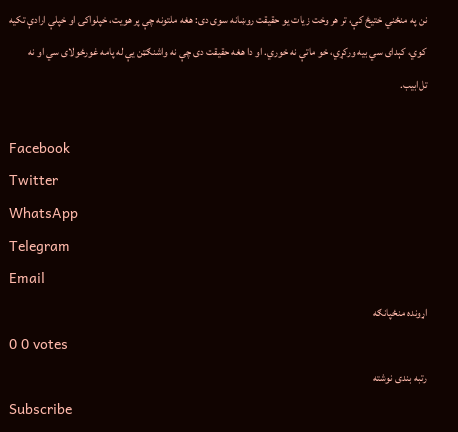نن په منځني ختیځ کې، تر هر وخت زیات یو حقیقت روښانه سوی دی: هغه ملتونه چې پر هویت، خپلواکۍ او خپلې ارادې تکیه کوي، کېدای سي بیه ورکړي، خو ماتې نه خوري. او دا هغه حقیقت دی چې نه واشنګټن یې له پامه غورځولای سي او نه تل‌ابیب.

Facebook
Twitter
WhatsApp
Telegram
Email
اړونده منځپانګه
0 0 votes
رتبه بندی نوشته
Subscribe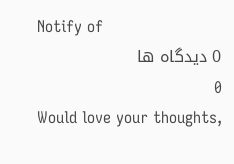Notify of
0 دیدگاه ها
0
Would love your thoughts,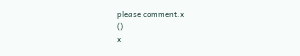please comment.x
()
x